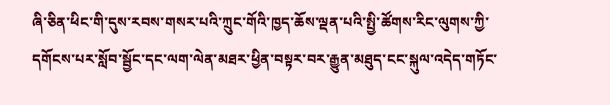ཞི་ཅིན་ཕིང་གི་དུས་རབས་གསར་པའི་ཀྲུང་གོའི་ཁྱད་ཆོས་ལྡན་པའི་སྤྱི་ཚོགས་རིང་ལུགས་ཀྱི་དགོངས་པར་སློབ་སྦྱོང་དང་ལག་ལེན་མཐར་ཕྱིན་བསྟར་བར་རྒྱུན་མཐུད་ངང་སྐུལ་འདེད་གཏོང་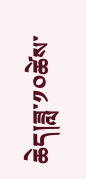ཆེད།ཟླ་༡༠ཚེས་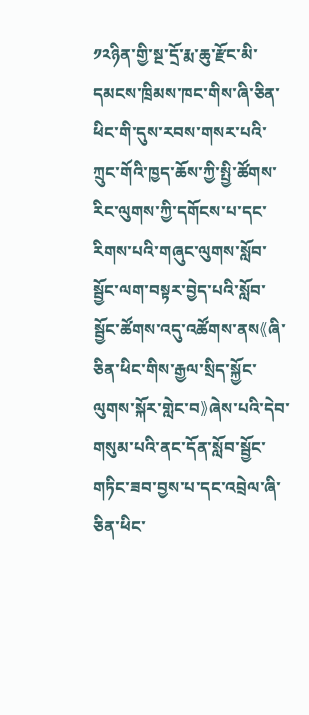༡༢ཉིན་གྱི་སྔ་དྲོ་རྨ་ཆུ་རྫོང་མི་དམངས་ཁྲིམས་ཁང་གིས་ཞི་ཅིན་ཕིང་གི་དུས་རབས་གསར་པའི་ཀྲུང་གོའི་ཁྱད་ཆོས་ཀྱི་སྤྱི་ཚོགས་རིང་ལུགས་ཀྱི་དགོངས་པ་དང་རིགས་པའི་གཞུང་ལུགས་སློབ་སྦྱོང་ལག་བསྟར་བྱེད་པའི་སློབ་སྦྱོང་ཚོགས་འདུ་འཚོགས་ནས《ཞི་ཅིན་ཕིང་གིས་རྒྱལ་སྲིད་སྐྱོང་ལུགས་སྐོར་གླེང་བ》ཞེས་པའི་དེབ་གསུམ་པའི་ནང་དོན་སློབ་སྦྱོང་གཏིང་ཟབ་བྱས་པ་དང་འབྲེལ་ཞི་ཅིན་ཕིང་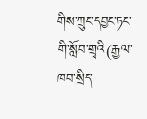གིས་ཀྲུང་དབྱང་ཏང་གི་སློབ་གྲྭའི(རྒྱལ་ཁབ་སྲིད་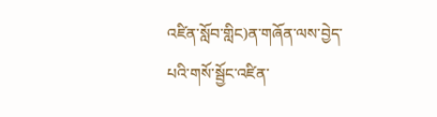འཛིན་སློབ་གླིང)ན་གཞོན་ལས་བྱེད་པའི་གསོ་སྦྱོང་འཛིན་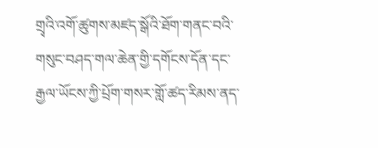གྲྭའི་འགོ་ཚུགས་མཛད་སྒོའི་ཐོག་གནང་བའི་གསུང་བཤད་གལ་ཆེན་གྱི་དགོངས་དོན་དང་རྒྱལ་ཡོངས་ཀྱི་པྲོག་གསར་གློ་ཚད་རིམས་ནད་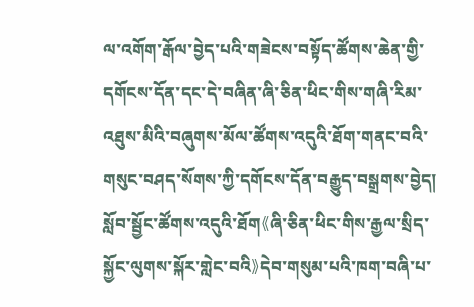ལ་འགོག་རྒོལ་བྱེད་པའི་གཟེངས་བསྟོད་ཚོགས་ཆེན་གྱི་དགོངས་དོན་དང་དེ་བཞིན་ཞི་ཅིན་ཕིང་གིས་གཞི་རིམ་འཐུས་མིའི་བཞུགས་མོལ་ཚོགས་འདུའི་ཐོག་གནང་བའི་གསུང་བཤད་སོགས་ཀྱི་དགོངས་དོན་བརྒྱུད་བསྒྲགས་བྱེད།
སློབ་སྦྱོང་ཚོགས་འདུའི་ཐོག《ཞི་ཅིན་ཕིང་གིས་རྒྱལ་སྲིད་སྐྱོང་ལུགས་སྐོར་གླེང་བའི》དེབ་གསུམ་པའི་ཁག་བཞི་པ་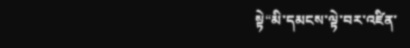སྟེ“མི་དམངས་ལྟེ་བར་འཛིན་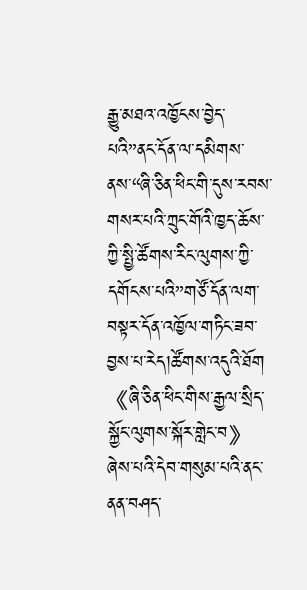རྒྱུ་མཐའ་འཁྱོངས་བྱེད་པའི”ནང་དོན་ལ་དམིགས་ནས་“ཞི་ཅིན་ཕིང་གི་དུས་རབས་གསར་པའི་ཀྲུང་གོའི་ཁྱད་ཆོས་ཀྱི་སྤྱི་ཚོགས་རིང་ལུགས་ཀྱི་དགོངས་པའི”གཙོ་དོན་ལག་བསྟར་དོན་འཁྱོལ་གཏིང་ཟབ་བྱས་པ་རེད།ཚོགས་འདུའི་ཐོག《ཞི་ཅིན་ཕིང་གིས་རྒྱལ་སྲིད་སྐྱོང་ལུགས་སྐོར་གླེང་བ》ཞེས་པའི་དེབ་གསུམ་པའི་ནང་ནན་བཤད་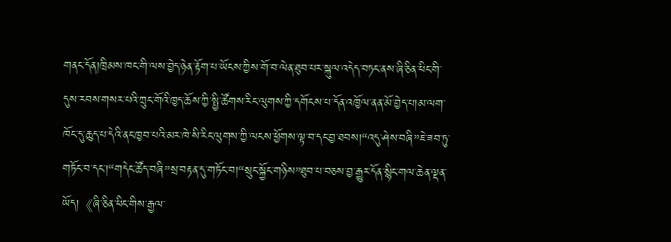གནང་དོན།ཁྲིམས་ཁང་གི་ལས་བྱེད་ཉེན་རྟོག་པ་ཡོངས་ཀྱིས་གོ་བ་ལེན་ཐུབ་པར་སྐུལ་འདེད་བཏང་ནས་ཞི་ཅིན་ཕིང་གི་དུས་རབས་གསར་པའི་ཀྲུང་གོའི་ཁྱད་ཆོས་ཀྱི་སྤྱི་ཚོགས་རིང་ལུགས་ཀྱི་དགོངས་པ་དོན་འཁྱོལ་ནན་མོ་བྱེད་པ།མ་ལག་ཁོང་དུ་ཆུད་པ་དེའི་ནང་ཁྱབ་པའི་མར་ཁེ་སི་རིང་ལུགས་ཀྱི་ལངས་ཕྱོགས་ལྟ་བ་དང་བྱ་ཐབས།“འདུ་ཤེས་བཞི”ཇེ་ཟབ་ཏུ་གཏོང་བ་དང་།“གདེང་ཚོད་བཞི”སྲ་བརྟན་དུ་གཏོང་བ།“སྲུང་སྐྱོང་གཉིས”ཐུབ་པ་བཅས་བྱ་རྒྱུར་དོན་སྙིང་གལ་ཆེན་ལྡན་ཡོད།《ཞི་ཅིན་ཕིང་གིས་རྒྱལ་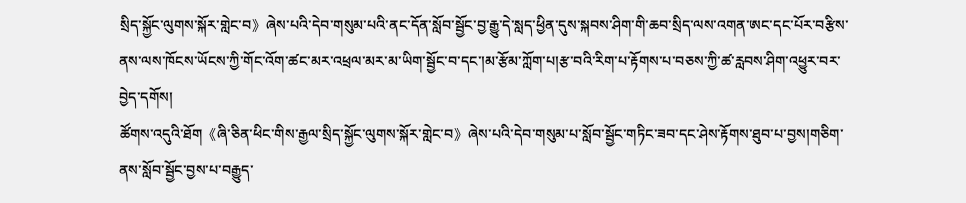སྲིད་སྐྱོང་ལུགས་སྐོར་གླེང་བ》ཞེས་པའི་དེབ་གསུམ་པའི་ནང་དོན་སློབ་སྦྱོང་བྱ་རྒྱུ་དེ་སླད་ཕྱིན་དུས་སྐབས་ཤིག་གི་ཆབ་སྲིད་ལས་འགན་ཨང་དང་པོར་བརྩིས་ནས་ལས་ཁོངས་ཡོངས་ཀྱི་གོང་འོག་ཚང་མར་འཕྲལ་མར་མ་ཡིག་སྦྱོང་བ་དང་།མ་རྩོམ་ཀློག་པ།རྩ་བའི་རིག་པ་རྟོགས་པ་བཅས་ཀྱི་ཚ་རླབས་ཤིག་འཕྱུར་བར་བྱེད་དགོས།
ཚོགས་འདུའི་ཐོག《ཞི་ཅིན་ཕིང་གིས་རྒྱལ་སྲིད་སྐྱོང་ལུགས་སྐོར་གླེང་བ》ཞེས་པའི་དེབ་གསུམ་པ་སློབ་སྦྱོང་གཏིང་ཟབ་དང་ཤེས་རྟོགས་ཐུབ་པ་བྱས།གཅིག་ནས་སློབ་སྦྱོང་བྱས་པ་བརྒྱུད་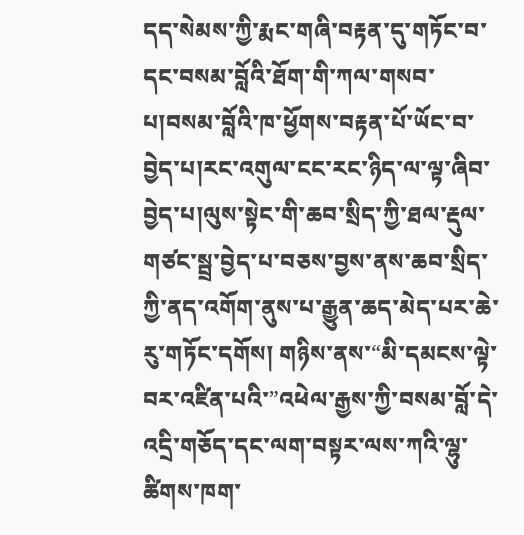དད་སེམས་ཀྱི་རྨང་གཞི་བརྟན་དུ་གཏོང་བ་དང་བསམ་བློའི་ཐོག་གི་ཀལ་གསབ་པ།བསམ་བློའི་ཁ་ཕྱོགས་བརྟན་པོ་ཡོང་བ་བྱེད་པ།རང་འགུལ་ངང་རང་ཉིད་ལ་ལྟ་ཞིབ་བྱེད་པ།ལུས་སྟེང་གི་ཆབ་སྲིད་ཀྱི་ཐལ་རྡུལ་གཙང་སྦྲ་བྱེད་པ་བཅས་བྱས་ནས་ཆབ་སྲིད་ཀྱི་ནད་འགོག་ནུས་པ་རྒྱུན་ཆད་མེད་པར་ཆེ་རུ་གཏོང་དགོས། གཉིས་ནས་“མི་དམངས་ལྟེ་བར་འཛིན་པའི་”འཕེལ་རྒྱས་ཀྱི་བསམ་བློ་དེ་འདྲི་གཅོད་དང་ལག་བསྟར་ལས་ཀའི་ལྷུ་ཚིགས་ཁག་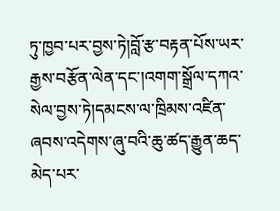ཏུ་ཁྱབ་པར་བྱས་ཏེ།བློ་རྩ་བརྟན་པོས་ཡར་རྒྱས་བརྩོན་ལེན་དང་།འགག་སྒྲོལ་དཀའ་སེལ་བྱས་ཏེ།དམངས་ལ་ཁྲིམས་འཛིན་ཞབས་འདེགས་ཞུ་བའི་ཆུ་ཚད་རྒྱུན་ཆད་མེད་པར་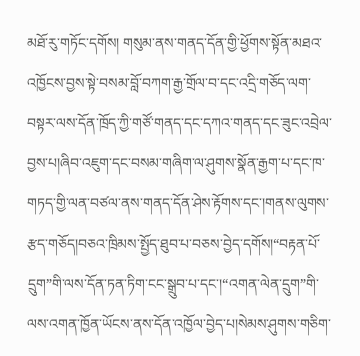མཐོ་རུ་གཏོང་དགོས། གསུམ་ནས་གནད་དོན་གྱི་ཕྱོགས་སྟོན་མཐའ་འཁྱོངས་བྱས་སྟེ་བསམ་བློ་བཀག་རྒྱ་གྲོལ་བ་དང་འདྲི་གཅོད་ལག་བསྟར་ལས་དོན་ཁྲོད་ཀྱི་གཙོ་གནད་དང་དཀའ་གནད་དང་ཟུང་འབྲེལ་བྱས་པ།ཞིབ་འཇུག་དང་བསམ་གཞིག་ལ་ཤུགས་སྣོན་རྒྱག་པ་དང་ཁ་གཏད་གྱི་ལན་བཙལ་ནས་གནད་དོན་ཤེས་རྟོགས་དང་།གནས་ལུགས་རྩད་གཅོད།བཅའ་ཁྲིམས་སྤྱོད་ཐུབ་པ་བཅས་བྱེད་དགོས།“བརྟན་པོ་དྲུག”གི་ལས་དོན་ཏན་ཏིག་ངང་སྒྲུབ་པ་དང་།“འགན་ལེན་དྲུག”གི་ལས་འགན་ཁྱོན་ཡོངས་ནས་དོན་འཁྱོལ་བྱེད་པ།སེམས་ཤུགས་གཅིག་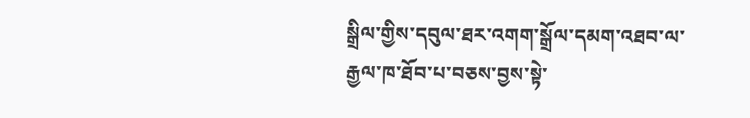སྒྲིལ་གྱིས་དབུལ་ཐར་འགག་སྒྲོལ་དམག་འཐབ་ལ་རྒྱལ་ཁ་ཐོབ་པ་བཅས་བྱས་སྟེ་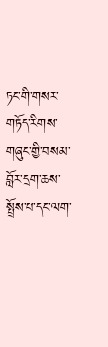ཏང་གི་གསར་གཏོད་རིགས་གཞུང་གྱི་བསམ་བློར་དྲག་ཆས་སྤྲོས་པ་དང་ལག་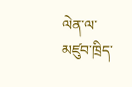ལེན་ལ་མཛུབ་ཁྲིད་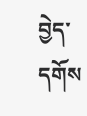བྱེད་དགོས